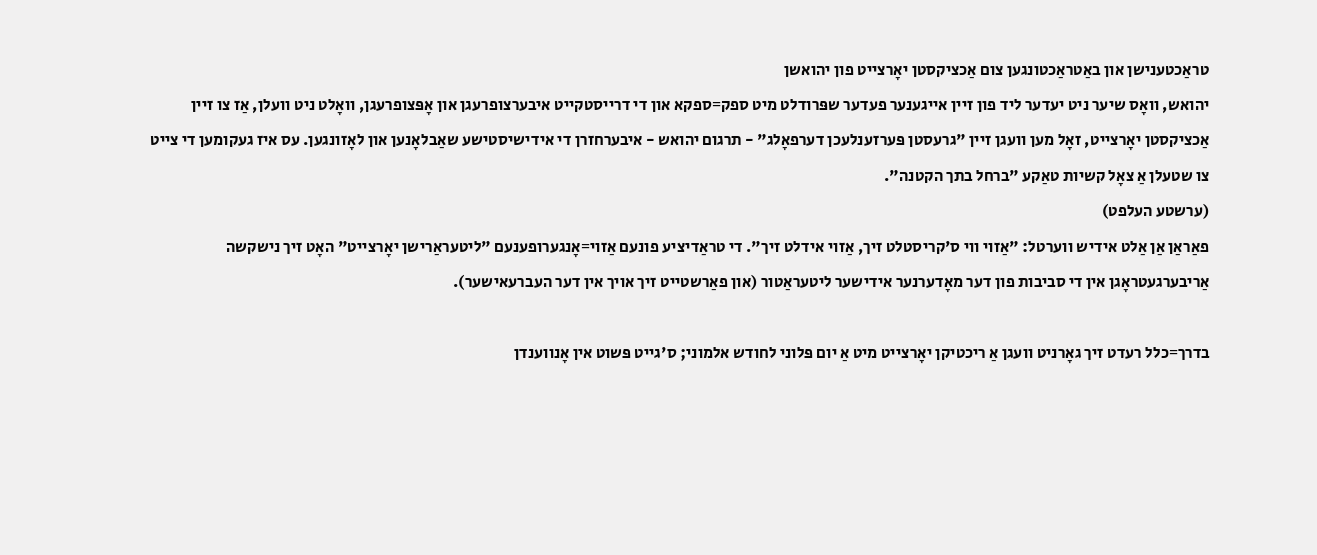טראַכטענישן און באַטראַכטונגען צום אַכציקסטן יאָרצייט פון יהואשן
יהואש, וואָס שיער ניט יעדער ליד פון זיין אייגענער פעדער שפּרודלט מיט ספק=ספקא און די דרייסטקייט איבערצופרעגן און אָפּצופרעגן, וואָלט ניט וועלן, אַז צו זיין אַכציקסטן יאָרצייט, זאָל מען וועגן זיין "גרעסטן פּערזענלעכן דערפאָלג" - תרגום יהואש - איבערחזרן די אידישיסטישע שאַבלאָנען און לאָזונגען. עס איז געקומען די צייט צו שטעלן אַ צאָל קשיות טאַקע "ברחל בתך הקטנה".
(ערשטע העלפט)
פאַראַן אַן אַלט אידיש ווערטל: "אַזוי ווי ס'קריסטלט זיך, אַזוי אידלט זיך". די טראַדיציע פונעם אַזוי=אָנגערופענעם "ליטעראַרישן יאָרצייט" האָט זיך נישקשה אַריבערגעטראָגן אין די סביבות פון דער מאָדערנער אידישער ליטעראַטור (און פאַרשטייט זיך אויך אין דער העברעאישער).

בדרך=כלל רעדט זיך גאָרניט וועגן אַ ריכטיקן יאָרצייט מיט אַ יום פּלוני לחודש אלמוני; ס'גייט פּשוט אין אָנווענדן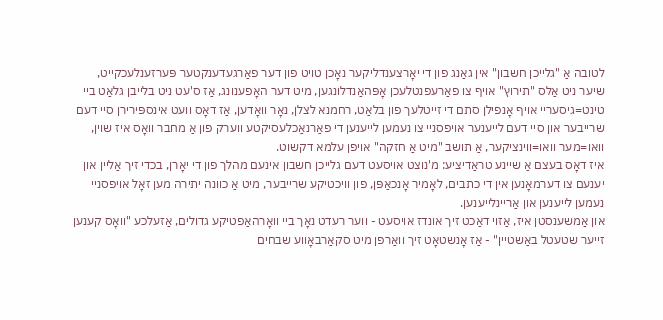לטובה אַ "גלייכן חשבון" אין גאַנג פון די יאָרצענדליקער נאָכן טויט פון דער פאַרגעדענקטער פּערזענלעכקייט, שיער ניט אַלס "תירוץ" אויף צו פאַרעפנטלעכן אָפּהאַנדלונגען, מיט דער האָפענונג, אַז ס'עט ניט בלייבן גלאַט ביי טינט=גיסעריי אויף אָנפילן סתם די זייטלעך פון בלאַט, רחמנא לצלן, נאָר וואָדען, אַז דאָס וועט אינספּירירן סיי דעם שרייבער און סיי דעם לייענער אויפסניי צו נעמען לייענען די פאַרנאַכלעסיקטע ווערק פון אַ מחבר וואָס איז שוין, וואו=מער וואו=ווינציקער, אַ תושב "מיט אַ חזקה" אויפן עלמא דקשוט.
איז דאָס בעצם אַ שיינע טראַדיציע: מ'נוצט אויסעט דעם גלייכן חשבון אינעם מהלך פון די יאָרן, בכדי זיך אַליין און יענעם צו דערמאָנען אין די כתבים, לאָמיר אָנכאַפּן, פון וויכטיקע שרייבער, מיט אַ כוונה יתירה מען זאָל אויפסניי נעמען לייענען און אַריינלייענען.
און אַמשענסטן איז, אַזוי דאַכט זיך אונדז אויסעט - ווער רעדט נאָך ביי וואָרהאַפטיקע גדולים, אַזעלכע "וואָס קענען זייער שטעטל באַשטיין" - אַז אָנשטאָט זיך וואַרפן מיט סקאַרבאָווע שבחים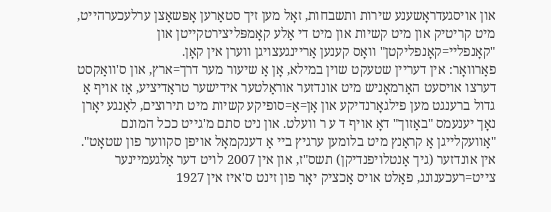און אויסגעדראָשענע שירות ותשבחות, זאָל מען זיך סטאַרען אָפּשאַצן ערלעכערהייט, מיט קריטיק און מיט קשיות און מיט די אַלע קאָמפּליצירטקייטן און "קאָנפליי=קאָנפליקטן" וואָס קענען אַריינגעצויגן ווערן אין קאָן.
פאַרוואָר: אין דעריין שטעקט שוין במילא, אָן אַ שיעור מער דרך=ארץ, און ס'וואַקסט דערצו אויסעט האַרמאָניש מיט אונדזער אוראַלטער אידישער טראַדיציע, אַז אויף אַ גדול ברענגט מען פילגאָרנדיקע און אָן=אַ=סופיקע קשיות מיט תירוצים, לאַנגע יאָרן נאָך יענעמס "באַזוך" דאָ אויף ד ע ר וועלט. און ניט סתם מ'גייט ככל המונם "אַוועקלייגן אַ קראַנץ מיט בלומען ערגיץ ביי אַ דענקמאָל אויפן סקווער פון שטאָט".
אין אונדזער (גיך אַנטלויפנדיקן) תשס"ז, און אין 2007 לויט דער אַלגעמיינער צייט=רעכענונג, פאַלט אויס אַכציק יאָר פון זינט ס'איז אין 1927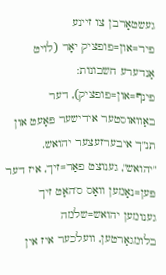געשטאָרבן צו זיינע פיר=און=פופציק יאָר (לויט אַנדערע חשבונות: פינף=און=פופציק), דער באַוואוסטער אידישער פּאָעט און תנ"ך איבערזעצער יהואש. "יהואש", גענוצט פאַר=זיך, איז דער פּען=נאָמען וואָס ס'האָט זיך גענומען יהואש=שלמה בלומגאַרטען, וועלכער איז אין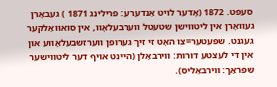סעפּט. 1872 (אָדער לויט אַנדערע: פרילינג 1871 ) געבאָרן געוואָרן אין ליטווישן שטעטל ווערבעלאָוו, אין סואוואַלקער געגנט. שפּעטער=צו האָט זי זיך גערופן ווערזשבעלאָווע און אין די לעצטע דורות: ווירבאַלן (היינט אויף דער ליטווישער שפּראַך: ווירבאַליס).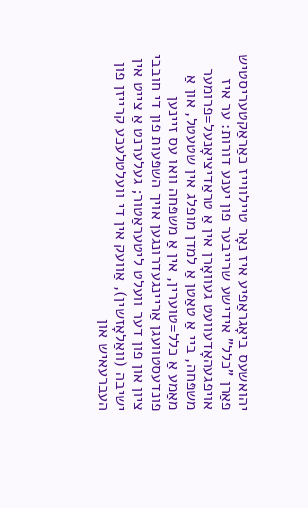יהואשעס ביאָגראַפיע איז נאָר טיילווייז כאַראַקטעריסטיש פאַרן "כלל" אידישע שרייבער פון יענע דורות: ער איז אויפגעהאָדעוועט געוואָרן אין אַ טראַדיציאָנעל=פרומער משפּחה, ביי אַ טאַטן אַ למדן מופלג אין שטעטל, און אַ מאַמע אַ כלל=טוערין, אין אַ משפּחה וואו עס זיינען פונדעסטוועגן אַריינגעדרונגען אויך השפּעות פון די חובבי ציון און פון דער וועלט ליטעראַטור; געלערנט אַ צייט אין ישיבה (וואַלאָזשין), אַוועק אין די וועלטלעכע קרייזן פון העברעאיש און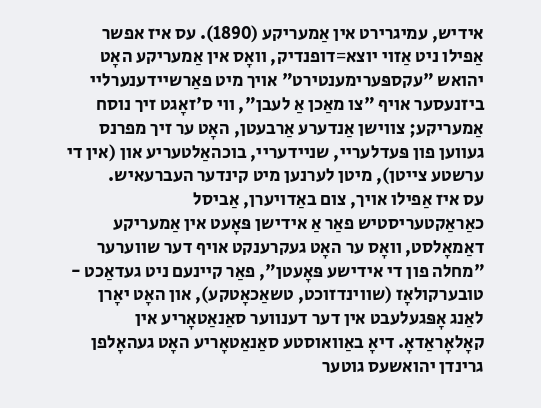אידיש, עמיגרירט אין אַמעריקע (1890). עס איז אפשר אַפילו ניט אַזוי יוצא=דופנדיק, וואָס אין אַמעריקע האָט יהואש "עקספּערימענטירט" אויך מיט פאַרשיידענערליי ביזנעסער אויף "צו מאַכן אַ לעבן", ווי ס'זאָגט זיך נוסח אַמעריקע; צווישן אַנדערע אַרבעטן, האָט ער זיך מפרנס געווען פון פּעדלעריי, שניידעריי, בוכהאַלטעריע און (אין די ערשטע צייטן), מיטן לערנען מיט קינדער העברעאיש.
עס איז אַפילו אויך, צום באַדויערן, אַביסל כאַראַקטעריסטיש פאַר אַ אידישן פּאָעט אין אַמעריקע דאַמאָלסט, וואָס ער האָט געקרענקט אויף דער שווערער "מחלה פון די אידישע פּאָעטן", פאַר קיינעם ניט געדאַכט - טובערקולאָז (שווינדזוכט, טשאַכאָטקע), און האָט יאָרן לאַנג אָפּגעלעבט אין דער דענווער סאַנאַטאָריע אין קאָלאָראַדאָ. דיאָ באַוואוסטע סאַנאַטאָריע האָט געהאָלפן גרינדן יהואשעס גוטער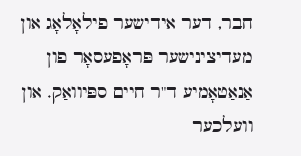חבר, דער אידישער פילאָלאָג און מעדיצינישער פּראָפעסאָר פון אַנאַטאָמיע ד"ר חיים ספּיוואַק. און וועלכער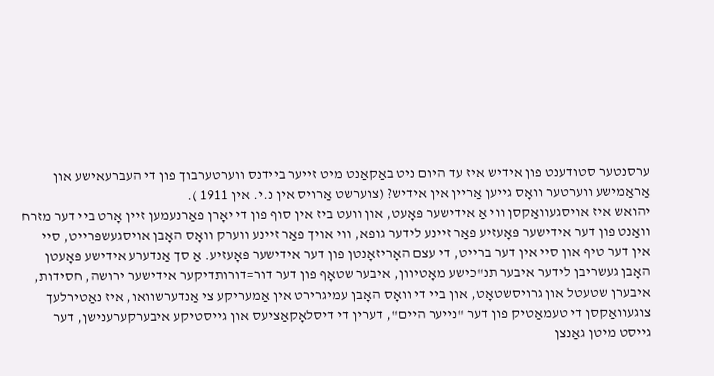ערסנטער סטודענט פון אידיש איז עד היום ניט באַקאַנט מיט זייער ביידנס ווערטערבוך פון די העברעאישע און אַראַמישע ווערטער וואָס גייען אַריין אין אידיש? (צוערשט אַרויס אין נ.י. אין 1911 ).
יהואש איז אויסגעוואַקסן ווי אַ אידישער פּאָעט, און וועט ביז אין סוף פון די יאָרן פאַרנעמען זיין אָרט ביי דער מזרח וואַנט פון דער אידישער פּאָעזיע פאַר זיינע לידער גופא, ווי אויך פאַר זיינע ווערק וואָס האָבן אויסגעשפּרייט, סיי אין דער טיף און סיי אין דער ברייט, די עצם האָריזאָנטן פון דער אידישער פּאָעזיע. אַ סך אַנדערע אידישע פּאָעטן האָבן געשריבן לידער איבער תנ"כישע מאָטיוון, איבער שטאָף פון דער דור=דורותדיקער אידישער ירושה, חסידות, איבערן שטעטל און גרויסשטאָט, און ביי די וואָס האָבן עמיגרירט אין אַמעריקע צי אַנדערשוואו, איז נאַטירלעך צוגעוואַקסן די טעמאַטיק פון דער "נייער היים", דערין די דיסלאָקאַציעס און גייסטיקע איבערקערענישן, דער גייסט מיטן גאַנצן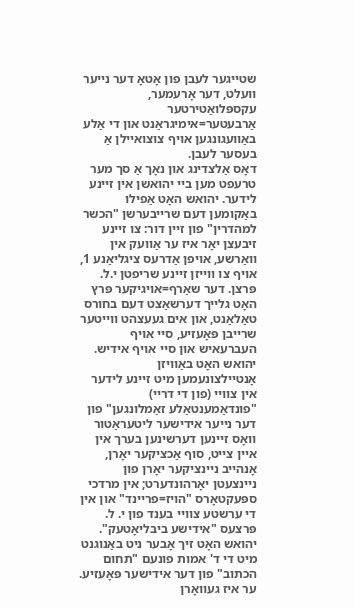שטייגער לעבן פון אָטאָ דער נייער וועלט, דער אָרעמער, עקספּלואַטירטער אַרבעטער=אימיגראַנט און די אַלע באַוועגונגען אויף צוצואיילן אַ בעסער לעבן.
דאָס אַלצדינג און נאָך אַ סך מער טרעפט מען ביי יהואשן אין זיינע לידער. יהואש האָט אַפילו באַקומען דעם שרייבערשן "הכשר למהדרין" פון זיין דור: צו זיינע זיבעצן יאָר איז ער אַוועק אין וואַרשע, אויפן אַדרעס ציגליאַנע 1, אויף צו ווייזן זיינע שריפטן י.ל. פּרצן. דער שאַרף=אויגיקער פּרץ האָט גלייך דערשאַצט דעם בחורס טאַלאַנט, און אים געעצהט ווייטער שרייבן פּאָעזיע, סיי אויף העברעאיש און סיי אויף אידיש.
יהואש האָט באַוויזן אָנטיילצונעמען מיט זיינע לידער אין צוויי (פון די דריי) "פונדאַמענטאַלע זאַמלונגען" פון דער נייער אידישער ליטעראַטור וואָס זיינען דערשינען בערך אין איין צייט, סוף אַכציקער יאָרן, אָנהייב ניינציקער יאָרן פון ניינצעטן יאָרהונדערט; אין מרדכי ספּעקטאָרס "הויז=פריינד" און אין די ערשטע צוויי בענד פון י. ל. פּרצעס "אידישע ביבליאָטעק".
יהואש האָט זיך אָבער ניט באַנוגנט מיט די ד' אמות פונעם "תחום הכתוב" פון דער אידישער פּאָעזיע. ער איז געוואָרן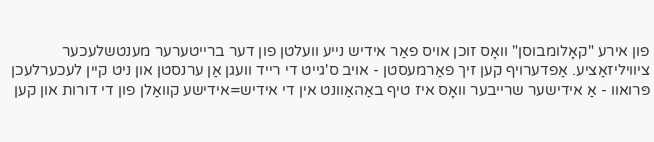פון אירע "קאָלומבוסן" וואָס זוכן אויס פאַר אידיש נייע וועלטן פון דער ברייטערער מענטשלעכער ציוויליזאַציע. אַפדערויף קען זיך פאַרמעסטן - אויב ס'גייט די רייד וועגן אַן ערנסטן און ניט קיין לעכערלעכן פּרואוו - אַ אידישער שרייבער וואָס איז טיף באַהאַוונט אין די אידיש=אידישע קוואַלן פון די דורות און קען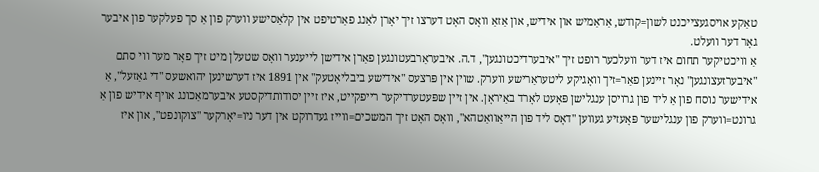טאַקע אויסגעצייכנט לשון=קודש, אַראַמיש און אידיש, און אַזאַ וואָס האָט דערצו זיך יאָרן לאַנג פאַרטיפט אין קלאַסישע ווערק פון אַ סך פעלקער פון איבער גאָר דער וועלט.
אַ וויכטיקער תחום איז דער וועלכער רופט זיך "איבערדיכטונגען", ד.ה. איבעראַרבעטונגען פאַרן אידישן לייענער וואָס שטעלן מיט זיך פאָר מער ווי סתם "איבערזעצונגען" נאָר זיינען פאַר=זיך וואָגיקע ליטעראַרישע ווערק. שוין אין פּרצעס "אידישע ביבליאָטעק" אין 1891 איז דערשינען יהואשעס "די גאַזעל", אַ אידישער נוסח פון אַ ליד פון גרויסן ענגלישן פּאָעט לאָרד באַיראָן. אין זיין שפּעטערדיקער רייפקייט, איז זיין יסודותדיקסטע איבערמאַכונג אויף אידיש פון אַ גרונט=ווערק פון ענגלישער פּאָעזיע געווען "דאָס ליד פון הייאַוואַטהא", וואָס האָט זיך המשכים=ווייז געדרוקט אין דער ניו=יאָרקער "צוקונפט", און איז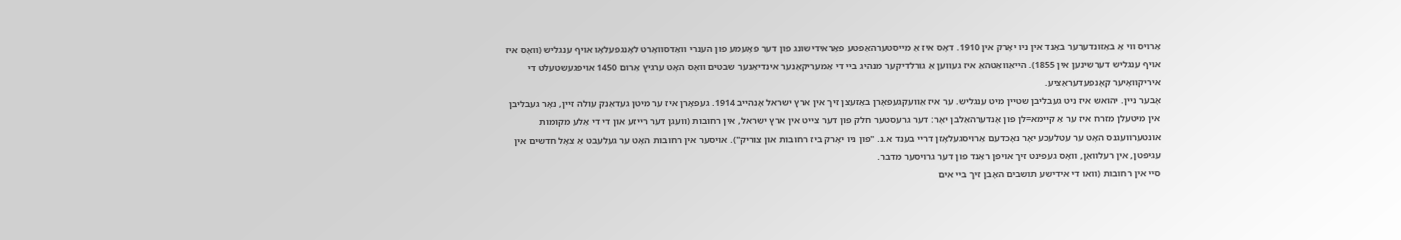אַרויס ווי אַ באַזונדערער באַנד אין ניו יאָרק אין 1910. דאָס איז אַ מייסטערהאַפטע פאַראידישונג פון דער פּאָעמע פון הענרי וואַדסוואָרט לאָנגפעלאָו אויף ענגליש (וואָס איז אויף ענגליש דערשינען אין 1855). הייאַוואַטהאַ איז געווען אַ גורלדיקער מנהיג ביי די אַמעריקאַנער אינדיאַנער שבטים וואָס האָט ערגיץ אַרום 1450 אויפגעשטעלט די איריקוואָיער קאָנפעדעראַציע.
אָבער ניין. יהואש איז ניט געבליבן שטיין מיט ענגליש. ער איז אַוועקגעפאָרן באַזעצן זיך אין ארץ ישראל אָנהייב 1914. געפאָרן איז ער מיטן געדאַנק עולה זיין, נאָר געבליבן אין מיטעלן מזרח איז ער אַ קיימא=לן פון אָנדערהאַלבן יאָר: דער גרעסטער חלק פון דער צייט אין ארץ ישראל, אין רחובות (וועגן דער רייזע און די די אַלע מקומות אונטערוועגנס האָט ער עטלעכע יאָר נאָכדעם אַרויסגעלאָזן דריי בענד א.נ. "פון ניו יאָרק ביז רחובות און צוריק"). אויסער אין רחובות האָט ער געלעבט אַ צאָל חדשים אין עגיפּטן, אין רעלוואַן, וואָס געפינט זיך אויפן ראַנד פון דער גרויסער מדבר.
סיי אין רחובות (וואו די אידישע תושבים האָבן זיך ביי אים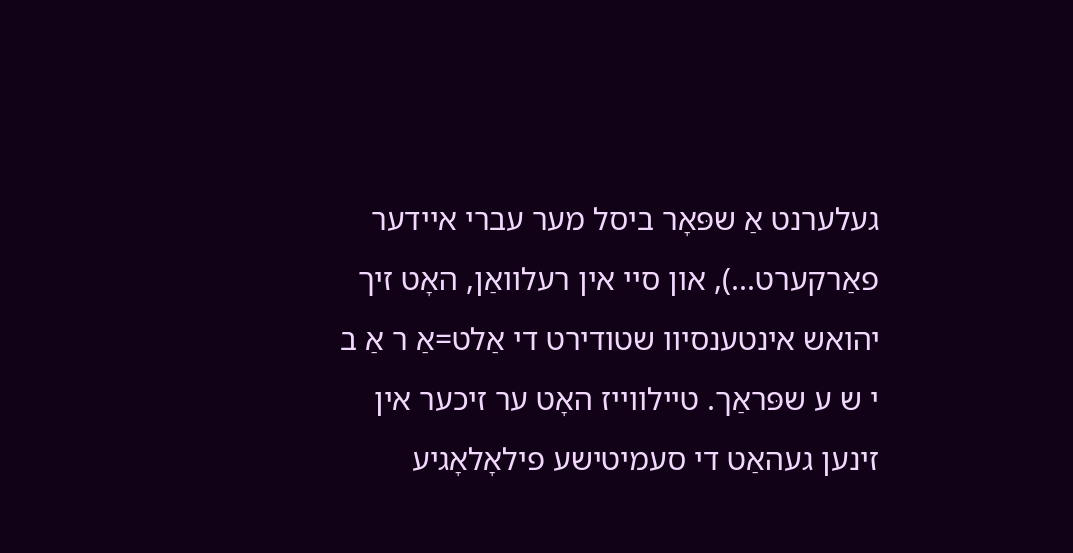געלערנט אַ שפּאָר ביסל מער עברי איידער פאַרקערט...), און סיי אין רעלוואַן, האָט זיך יהואש אינטענסיוו שטודירט די אַלט=אַ ר אַ ב י ש ע שפּראַך. טיילווייז האָט ער זיכער אין זינען געהאַט די סעמיטישע פילאָלאָגיע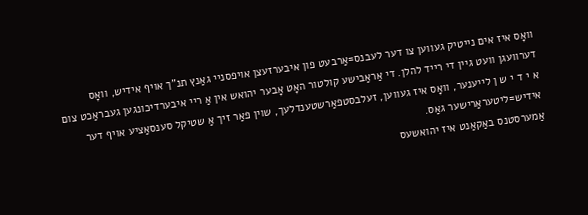וואָס איז אים נייטיק געווען צו דער לעבנס=אַרבעט פון איבערזעצן אויפסניי גאַנץ תנ"ך אויף אידיש, וואָס דערוועגן וועט גיין די רייד להלן. די אַראַבישע קולטור האָט אָבער יהואש אין אַ ריי איבערדיכונגען געבראַכט צום א י ד י ש ן לייענער, וואָס איז געווען, זעלבסטפאַרשטענדלעך, שוין פאַר זיך אַ שטיקל סענסאַציע אויף דער אידיש=ליטעראַרישער גאַס.
אַמערסטנס באַקאַנט איז יהואשעס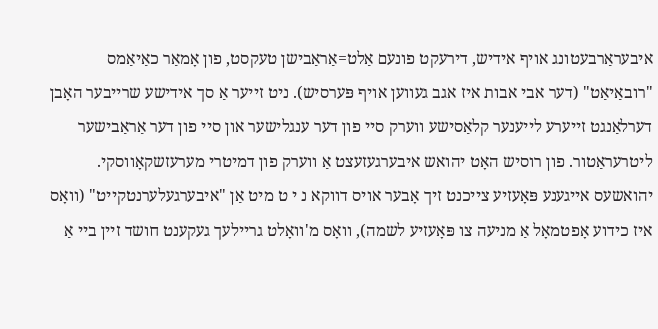איבעראַרבעטונג אויף אידיש, דירעקט פונעם אַלט=אַראַבישן טעקסט, פון אָמאַר כאַיאַמס "רובאַיאַט" (דער אבי אבות איז אגב געווען אויף פּערסיש). ניט זייער אַ סך אידישע שרייבער האָבן דערלאַנגט זייערע לייענער קלאַסישע ווערק סיי פון דער ענגלישער און סיי פון דער אַראַבישער ליטרעראַטור. פון רוסיש האָט יהואש איבערגעזעצט אַ ווערק פון דמיטרי מערעזשקאָווסקי.
יהואשעס אייגענע פּאָעזיע צייכנט זיך אָבער אויס דווקא נ י ט מיט אַן "איבערגעלערנטקייט" (וואָס איז כידוע אָפטמאָל אַ מניעה צו פּאָעזיע לשמה), וואָס מ'וואָלט גריילעך געקענט חושד זיין ביי אַ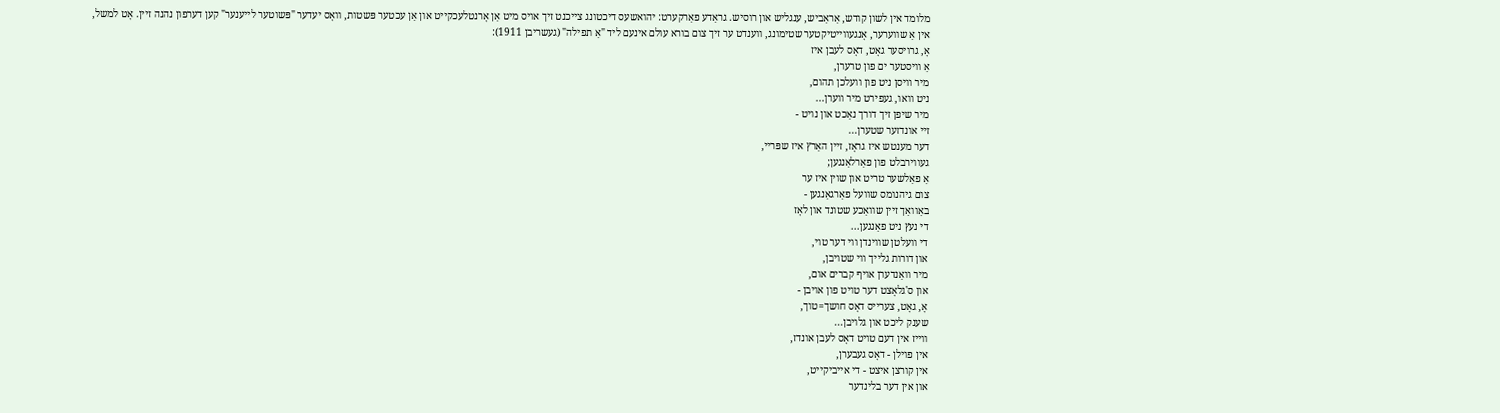מלומד אין לשון קודש, אַראַביש, ענגליש און רוסיש. גראַדע פאַרקערט: יהואשעס דיכטונג צייכנט זיך אויס מיט אַן אָרנטלעכקייט און אַן עכטער פּשטות, וואָס יעדער "פּשוטער לייענער" קען דערפון נהנה זיין. אָט למשל, אין אַ שווערער, אָנגעווייטיקטער שטימונג, ווענדט ער זיך צום בורא עולם אינעם ליד "אַ תפילה" (געשריבן 1911):
אָ, גרויסער גאָט, דאָס לעבן איז
אַ וויסטער ים פון טרערן,
מיר וויסן ניט פון וועלכן תהום,
ניט וואו, געפירט מיר ווערן...
מיר שיפן זיך דורך נאַכט און נויט -
זיי אונדזער שטערן...
דער מענטש איז גראָז, זיין האַרץ איז שפּריי,
געווירבלט פון פאַרלאַנגען;
אַ פאַלשער טריט און שוין איז ער
צום גיהנומס שוועל פאַרגאַנגען -
באַוואַך זיין שוואַכע שטונד און לאָז
די נעץ ניט פאַנגען...
די וועלטן שווינדן ווי דער טוי,
און דורות גלייך ווי שטויבן,
מיר וואַנדערן אויף קברים אום,
און ס'גלאָצט דער טויט פון אויבן -
אָ, גאָט, צערייס דאָס חושך=טוך,
שענק ליכט און גלויבן...
ווייז אין דעם טויט דאָס לעבן אונדז,
אין פוילן - דאָס געבערן,
אין קורצן איצט - די אייביקייט,
און אין דער בלינדער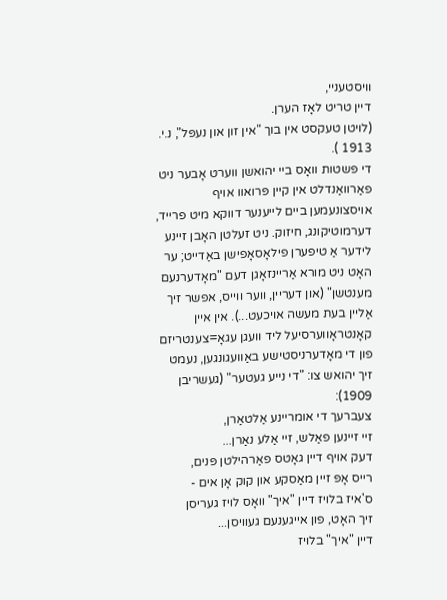וויסטעניי,
דיין טריט לאָז הערן.
(לויטן טעקסט אין בוך "אין זון און נעפּל", נ.י. 1913 ).
די פּשטות וואָס ביי יהואשן ווערט אָבער ניט פאַרוואַנדלט אין קיין פּרואוו אויף אויסצונעמען ביים לייענער דווקא מיט פרייד, דערמוטיקונג, חיזוק. ניט זעלטן האָבן זיינע לידער אַ טיפערן פילאָסאָפישן באַדייט; ער האָט ניט מורא אַריינזאָגן דעם "מאָדערנעם מענטשן" (און דעריין, ווער ווייס, אפשר זיך אַליין בעת מעשה אויכעט...). אין איין קאָנטראָווערסיעל ליד וועגן עגאָ=צענטריזם פון די מאָדערניסטישע באַוועגונגען, נעמט זיך יהואש צו: "די נייע געטער" (געשריבן 1909):
צעברעך די אומריינע אַלטאַרן,
זיי זיינען פאַלש, זיי אַלע נאַרן...
דעק אויף דיין גאָטס פאַרהילטן פּנים,
רייס אָפּ זיין מאַסקע און קוק אָן אים -
ס'איז בלויז דיין "איך" וואָס לויז געריסן
זיך האָט, פון אייגענעם געוויסן...
דיין "איך" בלויז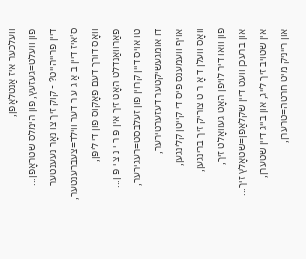וועלכער איז אַנטלאָפן,
פון וועלט=געזעץ, פון הימלס שטראָפן...
דיין פרייהייט? - קוק זיך צו נאָר נעענטער
ס'איז דיין ב אַ ג ע ר דער ווילד=צעברענטער,
וואָס דורך דעם פאָקוס פון די ליפּן,
פאַרוואַנדלט האָט זיך אין פּ ר י נ צ י פּ ן...
טו אויס דיין קרוין פון זעלבסט=רעגירער,
דו אומגעשיקטער דעזערטירער,
אויף וועמענס פיס די קייטן קלינגען,
וואָס וועלן ד אָ ר ט צוריק זיך ברינגען,
פון וואו דיר לויפן האָט געוואָלט זיך,
און ברעכן וועט דיין שקלאַפן=שטאָלץ זיך...
אין שטויב זיך לייג, און בייג דיין שטערן,
און רייניק מיט חרטה=טרערן,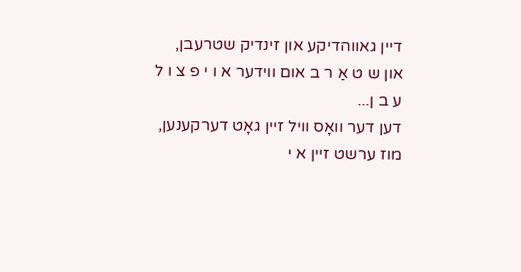דיין גאווהדיקע און זינדיק שטרעבן,
און ש ט אַ ר ב אום ווידער א ו י פ צ ו ל ע ב ן...
דען דער וואָס וויל זיין גאָט דערקענען,
מוז ערשט זיין א י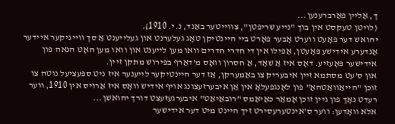ך, אַליין פאַרברענען...
(לויטן טעקסט אין בוך "נייע שריפטן", צווייטער באַנד, נ.י. 1910).
יהואש דער פּאָעט ווערט אָבער פאָרט ביי היינטיקן טאָג געלערנט און געלייענט אַ סך ווייניקער איידער אַנדערע אידישע פּאָעטן, אַפילו אין די חדרי חדרים וואו מען לייענט און וואו מען האָט הנאה פון אידישער פּאָעזיע. דאָס איז אַ שאָד, אַ חסרון וואָס מ'דאַרף בפירוש מתקן זיין.
און ס'עט מסתמא זיין איבעריק צו באַמערקן, אַז דער היינטיקער לייענער איז ניט ספּעציעל נוטה צו זוכן "הייאַוואַטהאַ" פון לאָנגפעלאָ אין אַן איבערזעצונג אויף אידיש וואָס איז אַרויס אין 1910, ווער רעדט נאָך פון גיין זוכן אָמאַר כאַיאַמס "רובאַיאַט" איבערגעזעצט דורך יהואשן...
אלא וואָדען: ווער ס'אינטערעסירט זיך היינט מיט דער אידישער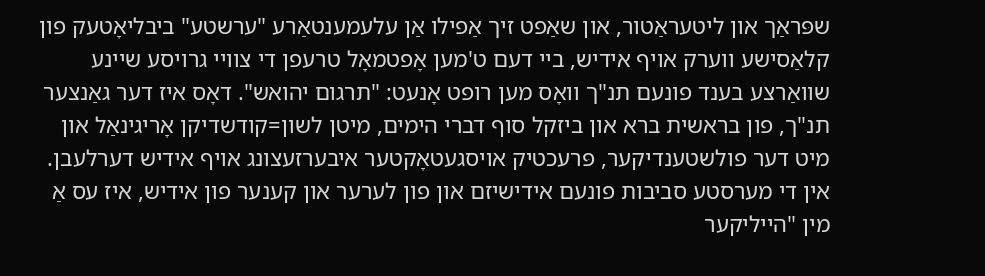שפּראַך און ליטעראַטור, און שאַפט זיך אַפילו אַן עלעמענטאַרע "ערשטע" ביבליאָטעק פון קלאַסישע ווערק אויף אידיש, ביי דעם ט'מען אָפטמאָל טרעפן די צוויי גרויסע שיינע שוואַרצע בענד פונעם תנ"ך וואָס מען רופט אָנעט: "תרגום יהואש". דאָס איז דער גאַנצער תנ"ך, פון בראשית ברא און ביזקל סוף דברי הימים, מיטן לשון=קודשדיקן אָריגינאַל און מיט דער פולשטענדיקער, פּרעכטיק אויסגעטאָקטער איבערזעצונג אויף אידיש דערלעבן.
אין די מערסטע סביבות פונעם אידישיזם און פון לערער און קענער פון אידיש, איז עס אַ מין "הייליקער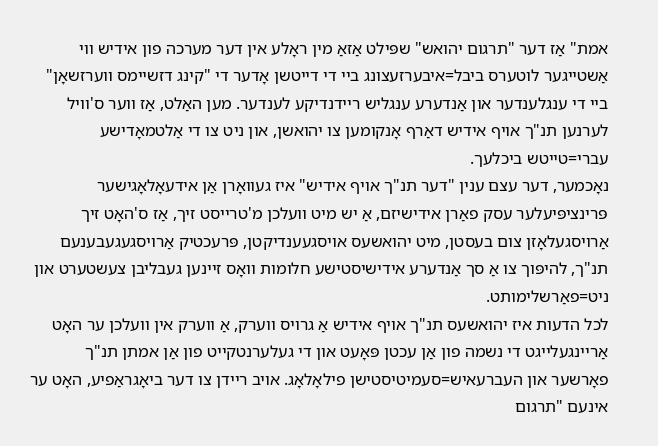אמת" אַז דער "תרגום יהואש" שפּילט אַזאַ מין ראָלע אין דער מערכה פון אידיש ווי אַשטייגער לוטערס ביבל=איבערזעצונג ביי די דייטשן אָדער די "קינג דזשיימס ווערזשאָן" ביי די ענגלענדער און אַנדערע ענגליש ריידנדיקע לענדער. מען האַלט, אַז ווער ס'וויל לערנען תנ"ך אויף אידיש דאַרף אָנקומען צו יהואשן, און ניט צו די אַלטמאָדישע עברי=טייטש ביכלעך.
נאָכמער, דער עצם ענין "דער תנ"ך אויף אידיש" איז געוואָרן אַן אידעאָלאָגישער פּרינציפּיעלער עסק פאַרן אידישיזם, אַ יש מיט וועלכן מ'טרייסט זיך, אַז ס'האָט זיך אַרויסגעלאָזן צום בעסטן, מיט יהואשעס אויסגעענדיקטן, פּרעכטיק אַרויסגעגעבענעם תנ"ך, להיפּוך צו אַ סך אַנדערע אידישיסטישע חלומות וואָס זיינען געבליבן צעשטערט און ניט=פאַרשלימותט.
לכל הדעות איז יהואשעס תנ"ך אויף אידיש אַ גרויס ווערק, אַ ווערק אין וועלכן ער האָט אַריינגעלייגט די נשמה פון אַן עכטן פּאָעט און די געלערנטקייט פון אַן אמתן תנ"ך פאָרשער און העברעאיש=סעמיטיסטישן פילאָלאָג. אויב ריידן צו דער ביאָגראַפיע, האָט ער אינעם "תרגום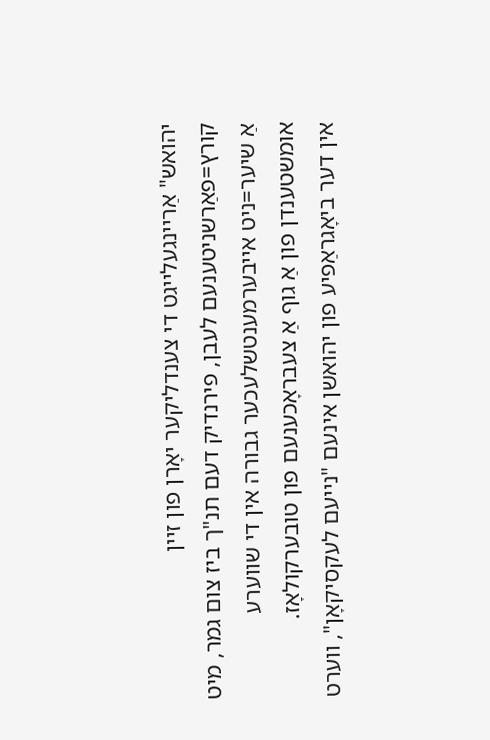יהואש" אַריינגעלייגט די צענדליקער יאָרן פון זיין קורץ=פאַרשניטענעם לעבן, פירנדיק דעם תנ"ך ביז צום גמר, מיט אַ שיער=ניט אייבערמענטשלעכער גבורה אין די שווערע אומשטענדן פון אַ גוף אַ צעבראָכענעם פון טובערקולאָז.
אין דער ביאָגראַפיע פון יהואשן אינעם "נייעם לעקסיקאָן", ווערט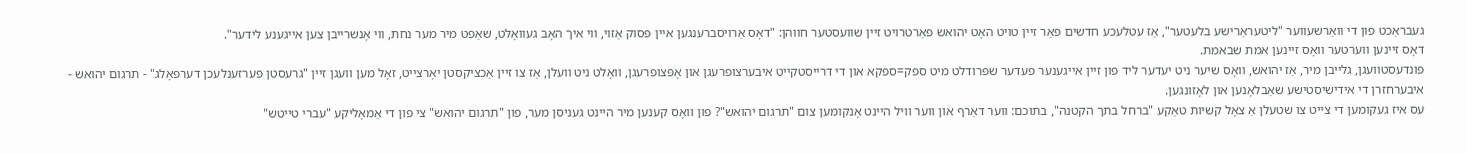געבראַכט פון די וואַרשעווער "ליטעראַרישע בלעטער", אַז עטלעכע חדשים פאַר זיין טויט האָט יהואש פאַרטרויט זיין שוועסטער חווהן: "דאָס אַרויסברענגען איין פּסוק אַזוי, ווי איך האָב געוואָלט, שאַפט מיר מער נחת, ווי אָנשרייבן צען אייגענע לידער".
דאָס זיינען ווערטער וואָס זיינען אמת שבאמת.
פונדעסטוועגן, גלייבן מיר, אַז יהואש, וואָס שיער ניט יעדער ליד פון זיין אייגענער פעדער שפּרודלט מיט ספק=ספקא און די דרייסטקייט איבערצופרעגן און אָפּצופרעגן, וואָלט ניט וועלן, אַז צו זיין אַכציקסטן יאָרצייט, זאָל מען וועגן זיין "גרעסטן פּערזענלעכן דערפאָלג" - תרגום יהואש - איבערחזרן די אידישיסטישע שאַבלאָנען און לאָזונגען.
עס איז געקומען די צייט צו שטעלן אַ צאָל קשיות טאַקע "ברחל בתך הקטנה", בתוכם: ווער דאַרף און ווער וויל היינט אָנקומען צום "תרגום יהואש"? פון וואָס קענען מיר היינט געניסן מער, פון "תרגום יהואש" צי פון די אַמאָליקע "עברי טייטש"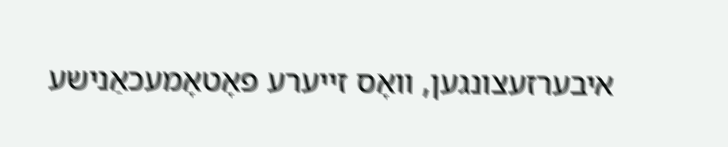איבערזעצונגען, וואָס זייערע פאָטאָמעכאַנישע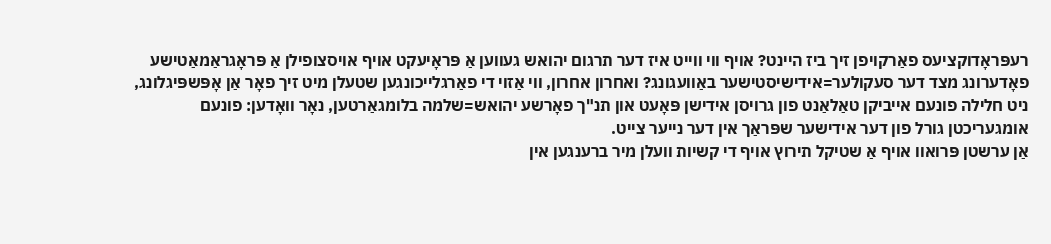רעפּראָדוקציעס פאַרקויפן זיך ביז היינט? אויף ווי ווייט איז דער תרגום יהואש געווען אַ פּראָיעקט אויף אויסצופילן אַ פּראָגראַמאַטישע פאָדערונג מצד דער סעקולער=אידישיסטישער באַוועגונג? ואחרון אחרון, ווי אַזוי די פאַרגלייכונגען שטעלן מיט זיך פאָר אַן אָפּשפּיגלונג, ניט חלילה פונעם אייביקן טאַלאַנט פון גרויסן אידישן פּאָעט און תנ"ך פאָרשע יהואש=שלמה בלומגאַרטען, נאָר וואָדען: פונעם אומגעריכטן גורל פון דער אידישער שפּראַך אין דער נייער צייט.
אַן ערשטן פּרואוו אויף אַ שטיקל תירוץ אויף די קשיות וועלן מיר ברענגען אין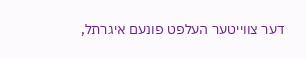דער צווייטער העלפט פונעם איגרתל,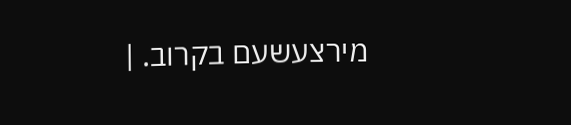מירצעשעם בקרוב. |